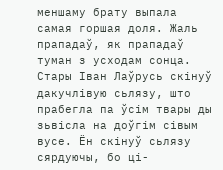меншаму брату выпала самая горшая доля. Жаль прападаў, як прападаў туман з усходам сонца. Стары Іван Лаўрусь скінуў дакучлівую сьлязу, што прабегла па ўсім твары ды зьвісла на доўгім сівым вусе. Ён скінуў сьлязу сярдуючы, бо ці-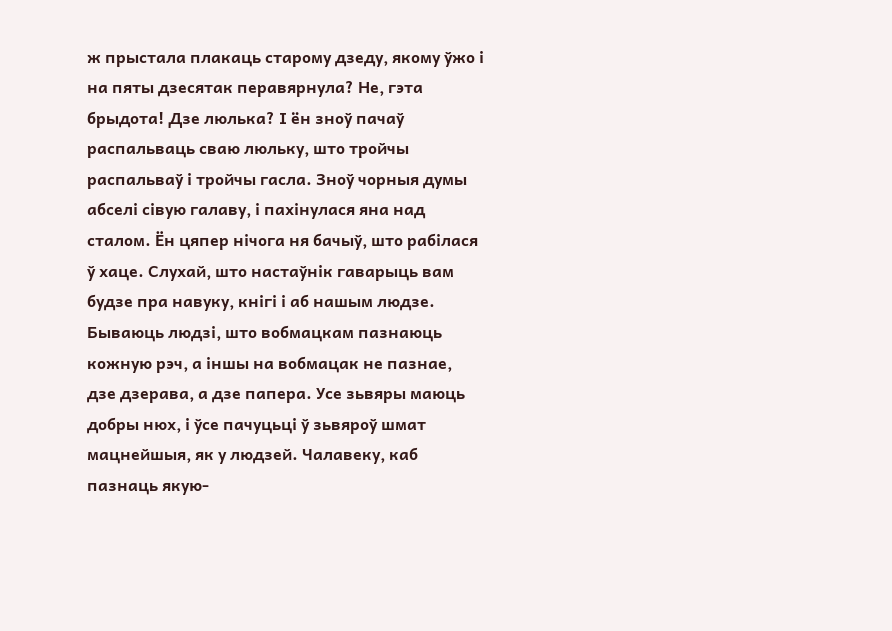ж прыстала плакаць старому дзеду, якому ўжо і на пяты дзесятак перавярнула? Не, гэта брыдота! Дзе люлька? І ён зноў пачаў распальваць сваю люльку, што тройчы распальваў і тройчы гасла. Зноў чорныя думы абселі сівую галаву, і пахінулася яна над сталом. Ён цяпер нічога ня бачыў, што рабілася ў хаце. Слухай, што настаўнік гаварыць вам будзе пра навуку, кнігі і аб нашым людзе. Бываюць людзі, што вобмацкам пазнаюць кожную рэч, а іншы на вобмацак не пазнае, дзе дзерава, а дзе папера. Усе зьвяры маюць добры нюх, і ўсе пачуцьці ў зьвяроў шмат мацнейшыя, як у людзей. Чалавеку, каб пазнаць якую-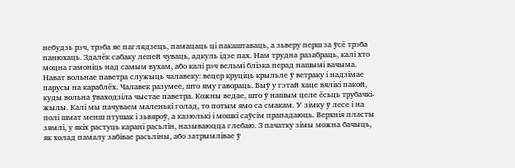небудзь рэч, трэба яе паглядзець, памацаць ці пакаштаваць, а зьверу перш за ўсё трэба панюхаць. Здалёк сабаку лепей чуваць, адкуль ідзе пах. Нам трудна разабраць, калі хто моцна гамоніць над самым вухам, або калі рэч вельмі блізка перад нашымі вачыма. Нават вольнае паветра служыць чалавеку: вецер круціць крыльле ў ветраку і надзімае парусы на караблёх. Чалавек разумее, што яму гавораць. Быў у гэтай хаце вялікі пакой, куды вольна ўваходзіла чыстае паветра. Кожны ведае, што ў нашым целе ёсьць трубачкі-жылы. Калі мы пачуваем маленькі голад, то потым ямо са смакам. У зімку ў лесе і на полі шмат менш птушак і зьвяроў, а казюлькі і мошкі саўсім прападаюць. Верхнія пласты зямлі, у якіх растуць карані расьлін, называюцца глебаю. З пачатку зімы можна бачыць, як холад памалу забівае расьліны, або затрымлівае ў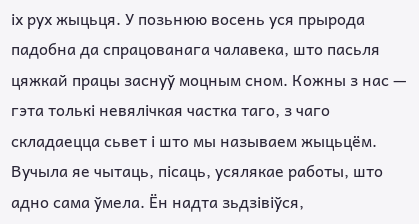іх рух жыцьця. У позьнюю восень уся прырода падобна да спрацованага чалавека, што пасьля цяжкай працы заснуў моцным сном. Кожны з нас — гэта толькі невялічкая частка таго, з чаго складаецца сьвет і што мы называем жыцьцём. Вучыла яе чытаць, пісаць, усялякае работы, што адно сама ўмела. Ён надта зьдзівіўся,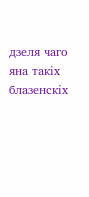дзеля чаго яна такіх блазенскіх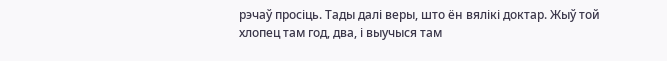рэчаў просіць. Тады далі веры, што ён вялікі доктар. Жыў той хлопец там год, два, і выучыся там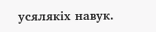усялякіх навук.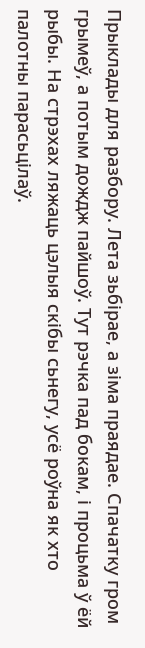Прыклады для разбору. Лета зьбірае, а зіма праядае. Спачатку гром грымеў, а потым дождж пайшоў. Тут рэчка пад бокам, і процьма ў ёй рыбы. На стрэхах ляжаць цэлыя скібы сьнегу, усё роўна як хто палотны парасьцілаў.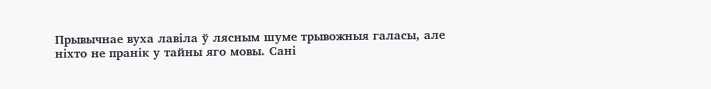Прывычнае вуха лавіла ў лясным шуме трывожныя галасы, але ніхто не пранік у тайны яго мовы. Сані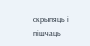скрыпяць і пішчаць